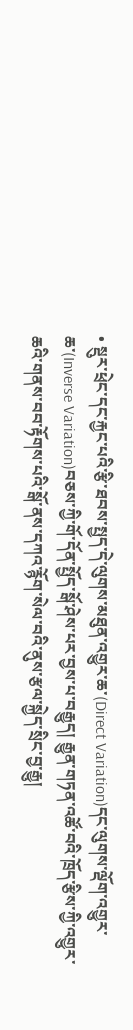• སྡུར་ཕྲེང་དང་རྐྱང་པའི་རྩི་ཐབས་སྤྱད་དེ་ལུགས་མཐུན་འགྱུར་ཆ་(Direct Variation)དང་ལུགས་ལྡོག་འགྱུར་ཆ་(Inverse Variation)བཅས་ཀྱི་གོ་དོན་སྤྱོད་སྒོ་ཤེས་པར་བྱས་པ་བརྒྱུད། རྒྱུན་གཏན་འཚོ་བའི་ཁྲོད་རྩིས་ཀྱི་འགྱུར་ཆའི་གནས་བབ་རྟོགས་པའི་སྒོ་ནས་དཀའ་རྙོག་སེལ་བའི་ནུས་རྩལ་སྐྱེད་སྲིང་བྱ་རྒྱུ།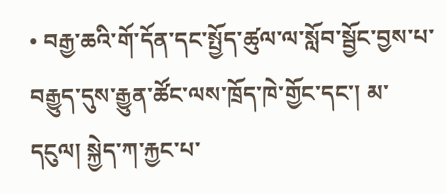• བརྒྱ་ཆའི་གོ་དོན་དང་སྤྱོད་ཚུལ་ལ་སློབ་སྦྱོང་བྱས་པ་བརྒྱུད་དུས་རྒྱུན་ཚོང་ལས་ཁྲོད་ཁེ་གྱོང་དང་། མ་དངུལ། སྐྱེད་ཀ་རྐྱང་པ་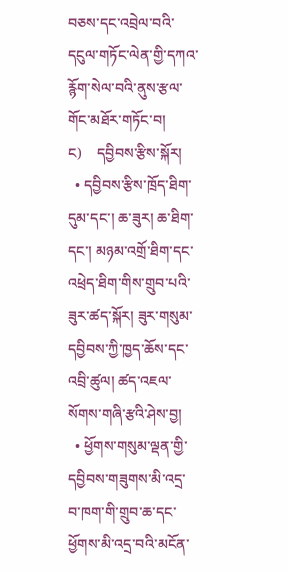བཅས་དང་འབྲེལ་བའི་དངུལ་གཏོང་ལེན་གྱི་དཀའ་རྙོག་སེལ་བའི་ནུས་རྩལ་གོང་མཐོར་གཏོང་བ།
ང)    དབྱིབས་རྩིས་སྐོར།
  • དབྱིབས་རྩིས་ཁྲོད་ཐིག་དུམ་དང་། ཆ་ཟུར། ཆ་ཐིག་དང་། མཉམ་འགྲོ་ཐིག་དང་འཕྲེད་ཐིག་གིས་གྲུབ་པའི་ཟུར་ཚད་སྐོར། ཟུར་གསུམ་དབྱིབས་ཀྱི་ཁྱད་ཆོས་དང་འབྲི་ཚུལ། ཚད་འཇལ་སོགས་གཞི་རྩའི་ཤེས་བྱ།
  • ཕྱོགས་གསུམ་ལྡན་གྱི་དབྱིབས་གཟུགས་མི་འདྲ་བ་ཁག་གི་གྲུབ་ཆ་དང་ཕྱོགས་མི་འདྲ་བའི་མངོན་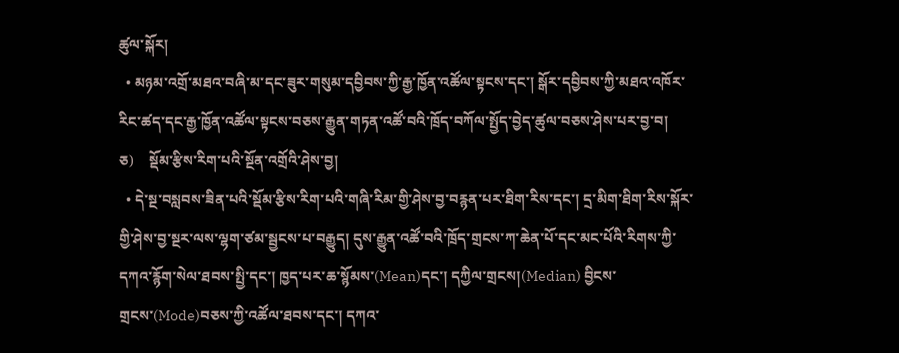ཚུལ་སྐོར།
  • མཉམ་འགྲོ་མཐའ་བཞི་མ་དང་ཟུར་གསུམ་དབྱིབས་ཀྱི་རྒྱ་ཁྱོན་འཚོལ་སྟངས་དང་། སྒོར་དབྱིབས་ཀྱི་མཐའ་འཁོར་རིང་ཚད་དང་རྒྱ་ཁྱོན་འཚོལ་སྟངས་བཅས་རྒྱུན་གཏན་འཚོ་བའི་ཁྲོད་བཀོལ་སྤྱོད་བྱེད་ཚུལ་བཅས་ཤེས་པར་བྱ་བ།
ཅ)    སྡོམ་རྩིས་རིག་པའི་སྔོན་འགྲོའི་ཤེས་བྱ།
  • དེ་སྔ་བསླབས་ཟིན་པའི་སྡོམ་རྩིས་རིག་པའི་གཞི་རིམ་གྱི་ཤེས་བྱ་བརྙན་པར་ཐིག་རིས་དང་། དྲ་མིག་ཐིག་རིས་སྐོར་གྱི་ཤེས་བྱ་སྔར་ལས་ལྷག་ཙམ་སྦྱངས་པ་བརྒྱུད། དུས་རྒྱུན་འཚོ་བའི་ཁྲོད་གྲངས་ཀ་ཆེན་པོ་དང་མང་པོའི་རིགས་ཀྱི་དཀའ་རྙོག་སེལ་ཐབས་སྤྱི་དང་། ཁྱད་པར་ཆ་སྙོམས་(Mean)དང་། དཀྱིལ་གྲངས།(Median) བྱིངས་གྲངས་(Mode)བཅས་ཀྱི་འཚོལ་ཐབས་དང་། དཀའ་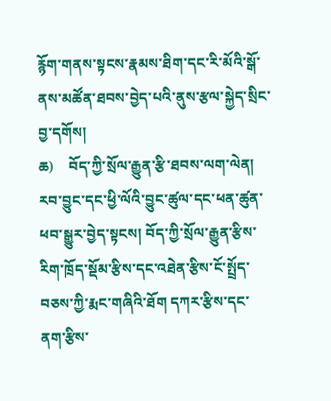རྙོག་གནས་སྟངས་རྣམས་ཐིག་དང་རི་མོའི་སྒོ་ནས་མཚོན་ཐབས་བྱེད་པའི་ནུས་རྩལ་སྐྱེད་སྲིང་བྱ་དགོས།
ཆ)    བོད་ཀྱི་སྲོལ་རྒྱུན་རྩི་ཐབས་ལག་ལེན།
རབ་བྱུང་དང་ཕྱི་ལོའི་བྱུང་ཚུལ་དང་ཕན་ཚུན་ཕབ་སྒྱུར་བྱེད་སྟངས། བོད་ཀྱི་སྲོལ་རྒྱུན་རྩིས་རིག་ཁྲོད་སྡོམ་རྩིས་དང་འཐེན་རྩིས་ངོ་སྤྲོད་བཅས་ཀྱི་རྨང་གཞིའི་ཐོག དཀར་རྩིས་དང་ནག་རྩིས་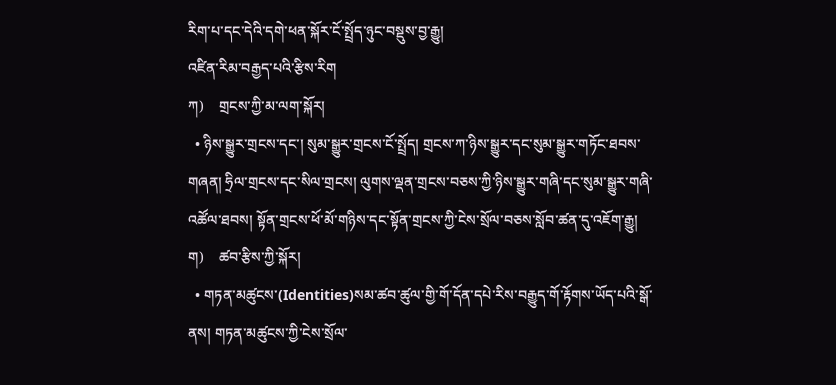རིག་པ་དང་དེའི་དགེ་ཕན་སྐོར་ངོ་སྤྲོད་ཉུང་བསྡུས་བྱ་རྒྱུ།
འཛིན་རིམ་བརྒྱད་པའི་རྩིས་རིག
ཀ)    གྲངས་ཀྱི་མ་ལག་སྐོར།
  • ཉིས་སྒྱུར་གྲངས་དང་། སུམ་སྒྱུར་གྲངས་ངོ་སྤྲོད། གྲངས་ཀ་ཉིས་སྒྱུར་དང་སུམ་སྒྱུར་གཏོང་ཐབས་གཞན། ཧྲིལ་གྲངས་དང་སིལ་གྲངས། ལུགས་ལྡན་གྲངས་བཅས་ཀྱི་ཉིས་སྒྱུར་གཞི་དང་སུམ་སྒྱུར་གཞི་འཚོལ་ཐབས། སྟོན་གྲངས་ཕོ་མོ་གཉིས་དང་སྟོན་གྲངས་ཀྱི་ངེས་སྲོལ་བཅས་སློབ་ཚན་དུ་འཇོག་རྒྱུ།
ག)    ཚབ་རྩིས་ཀྱི་སྐོར།
  • གཏན་མཚུངས་(Identities)སམ་ཚབ་ཚུལ་གྱི་གོ་དོན་དཔེ་རིས་བརྒྱུད་གོ་རྟོགས་ཡོད་པའི་སྒོ་ནས། གཏན་མཚུངས་ཀྱི་ངེས་སྲོལ་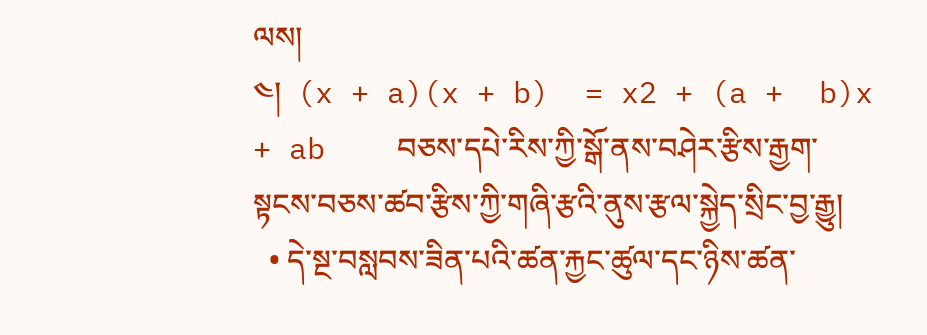ལས།
༤།  (x + a)(x + b)  = x2 + (a +  b)x + ab    བཅས་དཔེ་རིས་ཀྱི་སྒོ་ནས་བཤེར་རྩིས་རྒྱག་སྟངས་བཅས་ཚབ་རྩིས་ཀྱི་གཞི་རྩའི་ནུས་རྩལ་སྐྱེད་སྲིང་བྱ་རྒྱུ།
  • དེ་སྔ་བསླབས་ཟིན་པའི་ཚན་རྐྱང་ཚུལ་དང་ཉིས་ཚན་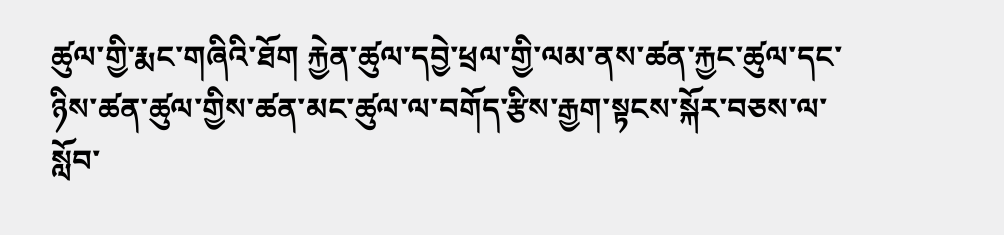ཚུལ་གྱི་རྨང་གཞིའི་ཐོག རྐྱེན་ཚུལ་དབྱེ་ཕྲལ་གྱི་ལམ་ནས་ཚན་རྐྱང་ཚུལ་དང་ཉིས་ཚན་ཚུལ་གྱིས་ཚན་མང་ཚུལ་ལ་བགོད་རྩིས་རྒྱག་སྟངས་སྐོར་བཅས་ལ་སློབ་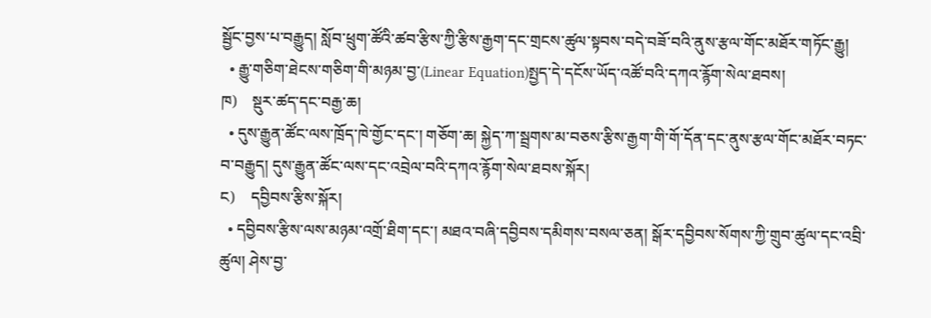སྦྱོང་བྱས་པ་བརྒྱུད། སློབ་ཕྲུག་ཚོའི་ཚབ་རྩིས་ཀྱི་རྩིས་རྒྱག་དང་གྲངས་ཚུལ་སྟབས་བདེ་བཟོ་བའི་ནུས་རྩལ་གོང་མཐོར་གཏོང་རྒྱུ།
  • རྒྱུ་གཅིག་ཐེངས་གཅིག་གི་མཉམ་བྱ་(Linear Equation)སྤྱད་དེ་དངོས་ཡོད་འཚོ་བའི་དཀའ་རྙོག་སེལ་ཐབས།
ཁ)    སྡུར་ཚད་དང་བརྒྱ་ཆ།
  • དུས་རྒྱུན་ཚོང་ལས་ཁྲོད་ཁེ་གྱོང་དང་། གཅོག་ཆ། སྐྱེད་ཀ་སྦྲགས་མ་བཅས་རྩིས་རྒྱག་གི་གོ་དོན་དང་ནུས་རྩལ་གོང་མཐོར་བཏང་བ་བརྒྱུད། དུས་རྒྱུན་ཚོང་ལས་དང་འབྲེལ་བའི་དཀའ་རྙོག་སེལ་ཐབས་སྐོར།
ང)    དབྱིབས་རྩིས་སྐོར།
  • དབྱིབས་རྩིས་ལས་མཉམ་འགྲོ་ཐིག་དང་། མཐའ་བཞི་དབྱིབས་དམིགས་བསལ་ཅན། སྒོར་དབྱིབས་སོགས་ཀྱི་གྲུབ་ཚུལ་དང་འབྲི་ཚུལ། ཤེས་བྱ་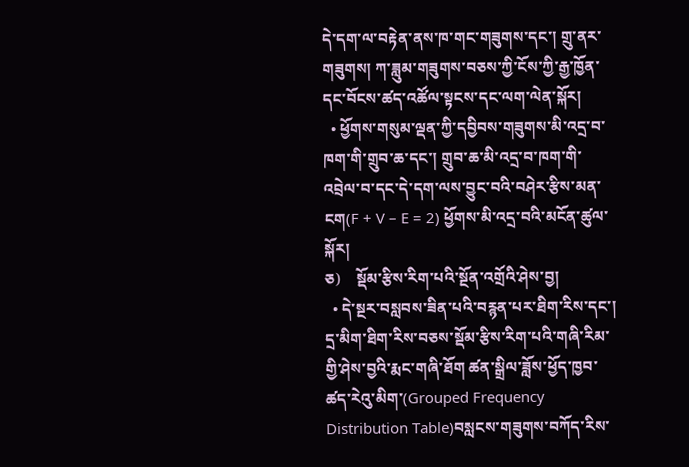དེ་དག་ལ་བརྟེན་ནས་ཁ་གང་གཟུགས་དང་། གྲུ་ནར་གཟུགས། ཀ་ཟླུམ་གཟུགས་བཅས་ཀྱི་ངོས་ཀྱི་རྒྱ་ཁྱོན་དང་བོངས་ཚད་འཚོལ་སྟངས་དང་ལག་ལེན་སྐོར།
  • ཕྱོགས་གསུམ་ལྡན་ཀྱི་དབྱིབས་གཟུགས་མི་འདྲ་བ་ཁག་གི་གྲུབ་ཆ་དང་། གྲུབ་ཆ་མི་འདྲ་བ་ཁག་གི་འབྲེལ་བ་དང་དེ་དག་ལས་བྱུང་བའི་བཤེར་རྩིས་མན་ངག(F + V – E = 2) ཕྱོགས་མི་འདྲ་བའི་མངོན་ཚུལ་སྐོར།
ཅ)    སྡོམ་རྩིས་རིག་པའི་སྔོན་འགྲོའི་ཤེས་བྱ།
  • དེ་སྔར་བསླབས་ཟིན་པའི་བརྙན་པར་ཐིག་རིས་དང་། དྲ་མིག་ཐིག་རིས་བཅས་སྡོམ་རྩིས་རིག་པའི་གཞི་རིམ་གྱི་ཤེས་བྱའི་རྨང་གཞི་ཐོག ཚན་སྒྲིལ་ཟློས་ཕྱོད་ཁྱབ་ཚད་རེའུ་མིག་(Grouped Frequency Distribution Table)བསླངས་གཟུགས་བཀོད་རིས་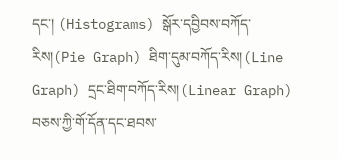དང་། (Histograms) སྒོར་དབྱིབས་བཀོད་རིས།(Pie Graph) ཐིག་དུམ་བཀོད་རིས།(Line Graph) དྲང་ཐིག་བཀོད་རིས།(Linear Graph) བཅས་ཀྱི་གོ་དོན་དང་ཐབས་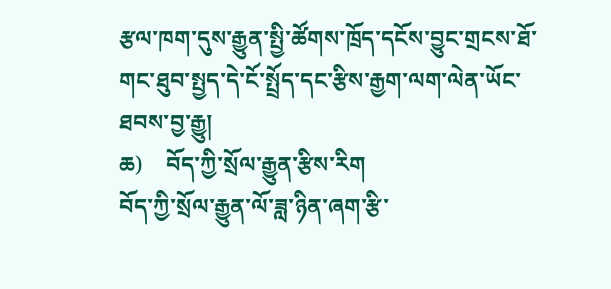རྩལ་ཁག་དུས་རྒྱུན་སྤྱི་ཚོགས་ཁྲོད་དངོས་བྱུང་གྲངས་ཐོ་གང་ཐུབ་སྤྱད་དེ་ངོ་སྤྲོད་དང་རྩིས་རྒྱག་ལག་ལེན་ཡོང་ཐབས་བྱ་རྒྱུ།
ཆ)    བོད་ཀྱི་སྲོལ་རྒྱུན་རྩིས་རིག
བོད་ཀྱི་སྲོལ་རྒྱུན་ལོ་ཟླ་ཉིན་ཞག་རྩི་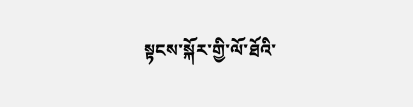སྟངས་སྐོར་གྱི་ལོ་ཐོའི་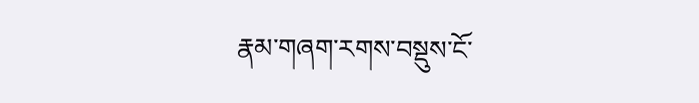རྣམ་གཞག་རགས་བསྡུས་ངོ་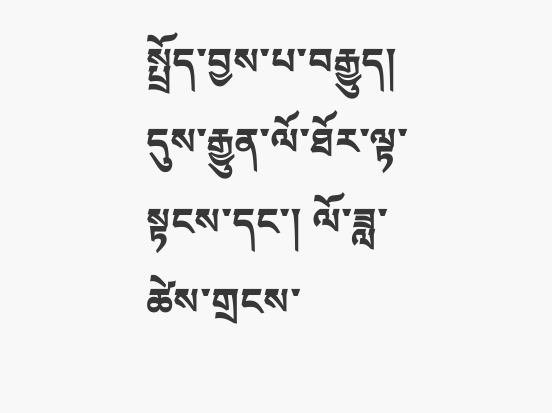སྤྲོད་བྱས་པ་བརྒྱུད། དུས་རྒྱུན་ལོ་ཐོར་ལྟ་སྟངས་དང་། ལོ་ཟླ་ཚེས་གྲངས་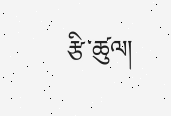རྩི་ཚུལ།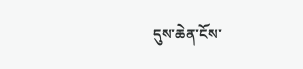དུས་ཆེན་ངོས་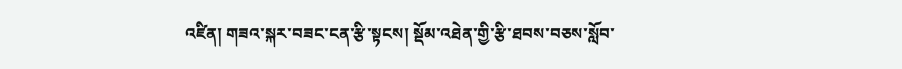འཛིན། གཟའ་སྐར་བཟང་ངན་རྩི་སྟངས། སྡོམ་འཐེན་གྱི་རྩི་ཐབས་བཅས་སློབ་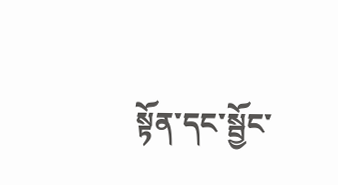སྟོན་དང་སྦྱོང་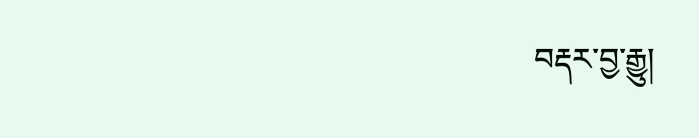བརྡར་བྱ་རྒྱུ།